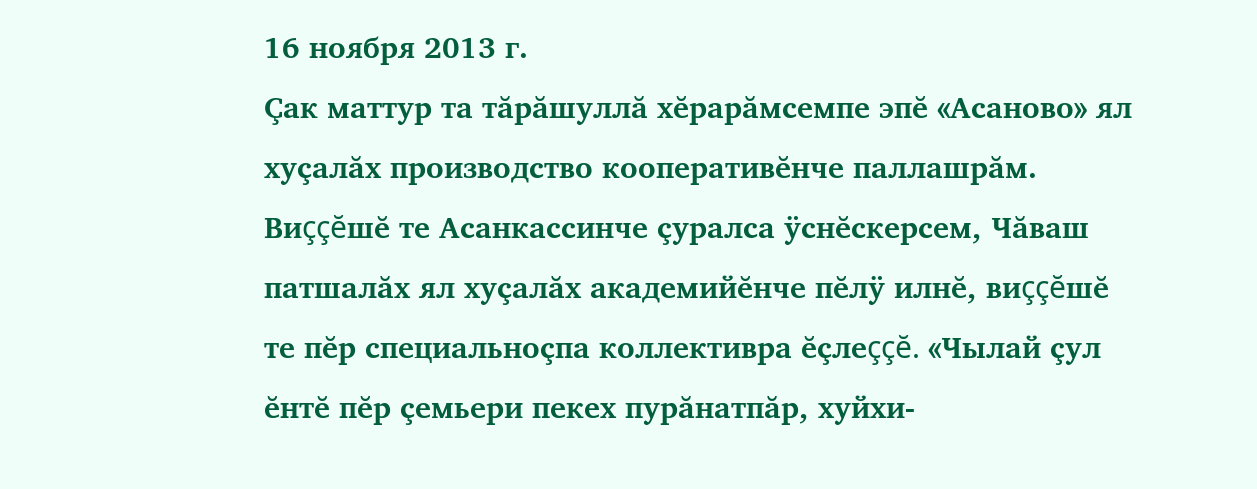16 ноября 2013 г.
Çак маттур та тăрăшуллă хĕрарăмсемпе эпĕ «Асаново» ял хуçалăх производство кооперативĕнче паллашрăм. Виççĕшĕ те Асанкассинче çуралса ÿснĕскерсем, Чăваш патшалăх ял хуçалăх академийĕнче пĕлÿ илнĕ, виççĕшĕ те пĕр специальноçпа коллективра ĕçлеççĕ. «Чылай çул ĕнтĕ пĕр çемьери пекех пурăнатпăр, хуйхи-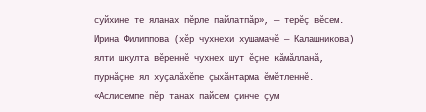суйхине те яланах пĕрле пайлатпăр», — терĕç вĕсем.
Ирина Филиппова (хĕр чухнехи хушамачĕ — Калашникова) ялти шкулта вĕреннĕ чухнех шут ĕçне кăмăлланă, пурнăçне ял хуçалăхĕпе çыхăнтарма ĕмĕтленнĕ. «Аслисемпе пĕр танах пайсем çинче çум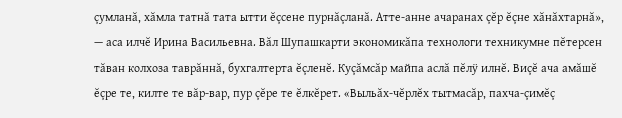çумланă, хăмла татнă тата ытти ĕçсене пурнăçланă. Атте-анне ачаранах çĕр ĕçне хăнăхтарнă», — аса илчĕ Ирина Васильевна. Вăл Шупашкарти экономикăпа технологи техникумне пĕтерсен тăван колхоза таврăннă, бухгалтерта ĕçленĕ. Куçăмсăр майпа аслă пĕлÿ илнĕ. Виçĕ ача амăшĕ ĕçре те, килте те вăр-вар, пур çĕре те ĕлкĕрет. «Выльăх-чĕрлĕх тытмасăр, пахча-çимĕç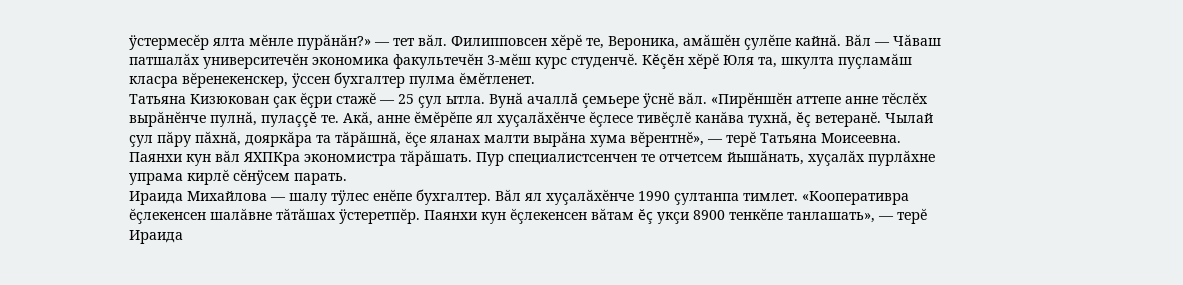ÿстермесĕр ялта мĕнле пурăнăн?» — тет вăл. Филипповсен хĕрĕ те, Вероника, амăшĕн çулĕпе кайнă. Вăл — Чăваш патшалăх университечĕн экономика факультечĕн 3-мĕш курс студенчĕ. Кĕçĕн хĕрĕ Юля та, шкулта пуçламăш класра вĕренекенскер, ÿссен бухгалтер пулма ĕмĕтленет.
Татьяна Кизюкован çак ĕçри стажĕ — 25 çул ытла. Вунă ачаллă çемьере ÿснĕ вăл. «Пирĕншĕн аттепе анне тĕслĕх вырăнĕнче пулнă, пулаççĕ те. Акă, анне ĕмĕрĕпе ял хуçалăхĕнче ĕçлесе тивĕçлĕ канăва тухнă, ĕç ветеранĕ. Чылай çул пăру пăхнă, дояркăра та тăрăшнă, ĕçе яланах малти вырăна хума вĕрентнĕ», — терĕ Татьяна Моисеевна. Паянхи кун вăл ЯХПКра экономистра тăрăшать. Пур специалистсенчен те отчетсем йышăнать, хуçалăх пурлăхне упрама кирлĕ сĕнÿсем парать.
Ираида Михайлова — шалу тÿлес енĕпе бухгалтер. Вăл ял хуçалăхĕнче 1990 çултанпа тимлет. «Кооперативра ĕçлекенсен шалăвне тăтăшах ÿстеретпĕр. Паянхи кун ĕçлекенсен вăтам ĕç укçи 8900 тенкĕпе танлашать», — терĕ Ираида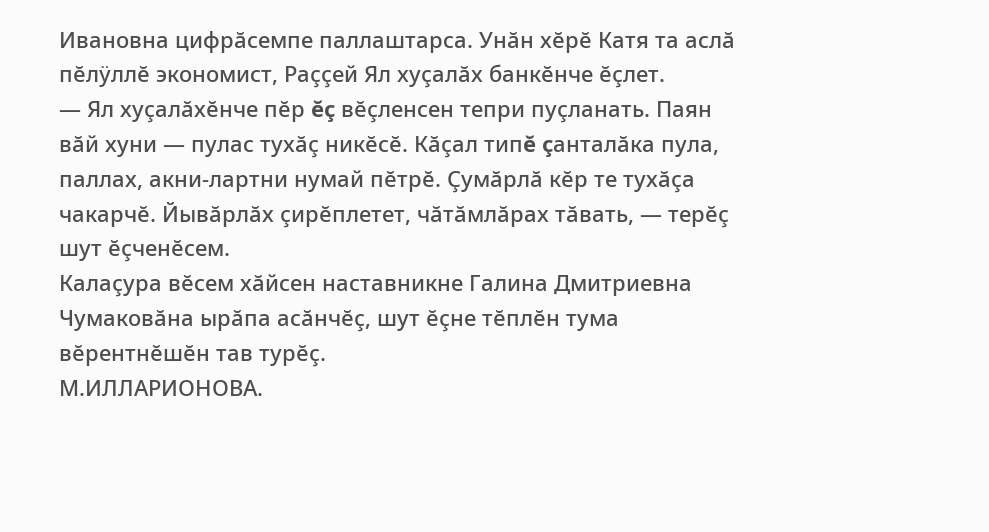Ивановна цифрăсемпе паллаштарса. Унăн хĕрĕ Катя та аслă пĕлÿллĕ экономист, Раççей Ял хуçалăх банкĕнче ĕçлет.
— Ял хуçалăхĕнче пĕр ĕç вĕçленсен тепри пуçланать. Паян вăй хуни — пулас тухăç никĕсĕ. Кăçал типĕ çанталăка пула, паллах, акни-лартни нумай пĕтрĕ. Çумăрлă кĕр те тухăçа чакарчĕ. Йывăрлăх çирĕплетет, чăтăмлăрах тăвать, — терĕç шут ĕçченĕсем.
Калаçура вĕсем хăйсен наставникне Галина Дмитриевна Чумаковăна ырăпа асăнчĕç, шут ĕçне тĕплĕн тума вĕрентнĕшĕн тав турĕç.
М.ИЛЛАРИОНОВА.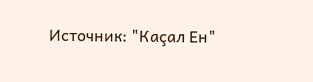Источник: "Каçал Ен"